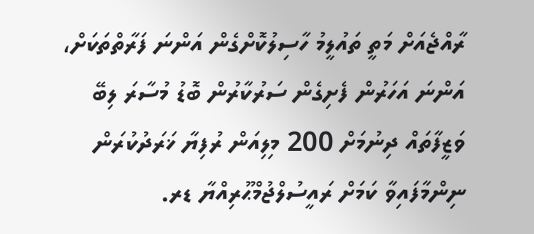ރާއްޖެއަށް މަތީ ތައުލީމު ހާސިލުކޮށްގެން އަންނަ ފަރާތްތަކަށް، އަންނަ އަހަރުން ފެށިގެން ސަރުކާރުން ބޮޑު މުސާރަ ލިބޭ ވަޒީފާތައް ދިނުމަށް 200 މިލިއަން ރުފިޔާ ޚަރަދުކުރަން ނިންމާފައިވާ ކަމަށް ރައީސުލްޖުމްޙޫރިއްޔާ ޑރ.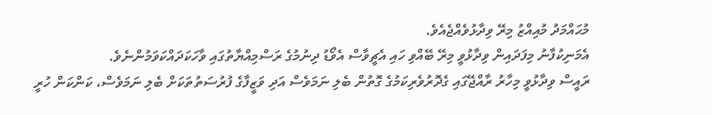މުޙައްމަދު މުއިއްޒު މިރޭ ވިދާޅުވެއްޖެއެވެ.
އެމަނިކުފާނު މިފަދައިން ވިދާޅުވީ މިރޭ ބޭއްވި ހައި އެޗީވާސް އެވޯޑު ދިނުމުގެ ރަސްމިއްޔާތުގައި ވާހަކަދައްކަވަމުންނެވެ.
ރައީސް ވިދާޅުވީ މިހާރު ރާއްޖޭގައި ގެދޮރުވެރިކަމުގެ ގޮތުން ބެލި ނަމަވެސް އަދި ވަޒީފާގެ ފުރުސަތުތަކަށް ބެލި ނަމަވެސް، ކަންކަން ހުރީ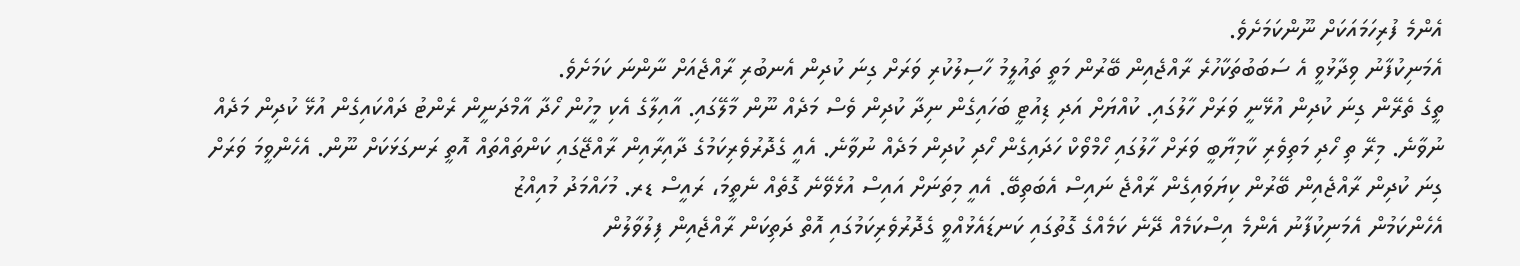އެންމެ ފުރިހަމައަކަށް ނޫންކަމަށެވެ.
އެމަނިކުފާނު ވިދާޅުވީ އެ ސަބަބުތަކާހުރެ ރާއްޖެއިން ބޭރުން މަތީ ތައުލީމު ހާސިލުކުރި ވަރަށް ގިނަ ކުދިން އެނބުރި ރާއްޖެއަށް ނާންނަ ކަމަށެވެ.
ތީގެ ތެރޭން ގިނަ ކުދިން އުޅޭނީ ވަރަށް ހާލުގައި. ކުއްޔަށް އަދި ޑިއުޓީ ބަހައިގެން ނިދާ ކުދިން ވެސް މަދެއް ނޫން މާލޭގައި. އާއިލާގެ އެކި މީހުން ހޯދާ އާމްދަނީން ރެންޓު ދައްކައިގެން އުޅޭ ކުދިން މަދެއް ނުވާނެ. މިރޭ ތި ހޯދި މަތިވެރި ކާމިޔާބީ ވަރަށް ހާލުގައި ހޯމްވޯކް ހަދައިގެން ހޯދި ކުދިން މަދެއް ނުވާނެ. އެއީ ގެދޮރުވެރިކަމުގެ ދާއިރާއިން ރާއްޖޭގައި ކަންތައްތައް އޮތީ ރަނގަޅަކަށް ނޫން. އެހެންވީމަ ވަރަށް ގިނަ ކުދިން ރާއްޖެއިން ބޭރުން ކިޔަވައިގެން ރާއްޖެ ނައިސް އެބަތިބޭ. އެއީ މިތަނަށް އައިސް އުޅެވޭނެ ގޮތެއް ނެތީމަ، ރައީސް ޑރ. މުހައްމަދު މުއިއްޒު
އެހެންކަމުން އެމަނިކުފާނު އެންމެ އިސްކަމެއް ދޭނެ ކަމެއްގެ ގޮތުގައި ކަނޑައެޅުއްވީ ގެދޮރުވެރިކަމުގައި އޮތް ދަތިކަން ރާއްޖެއިން ފިލުވާލުން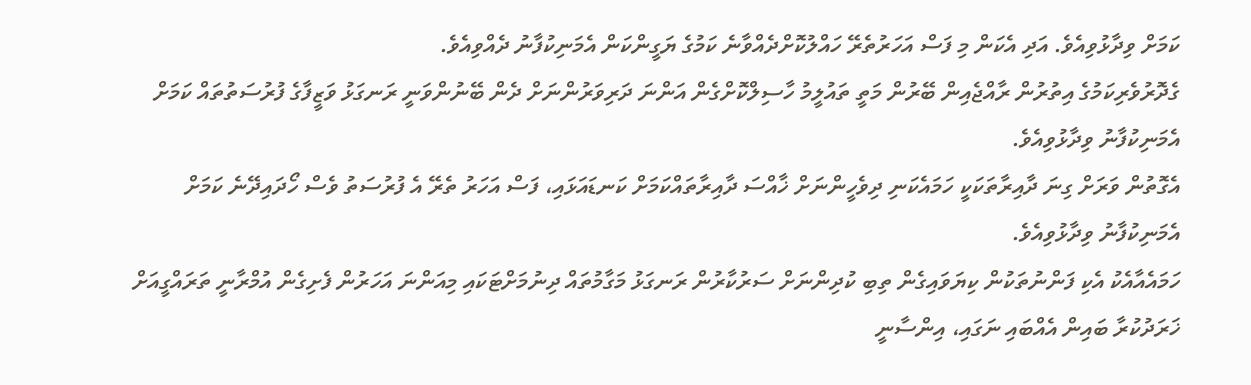ކަމަށް ވިދާޅުވިއެވެ. އަދި އެކަން މި ފަސް އަހަރުތެރޭ ހައްލުކޮށްދެއްވާނެ ކަމުގެ ޔަގީންކަން އެމަނިކުފާނު ދެއްވިއެވެ.
ގެދޮރުވެރިކަމުގެ އިތުރުން ރާއްޖެއިން ބޭރުން މަތީ ތައުލީމު ހާސިލްކޮށްގެން އަންނަ ދަރިވަރުންނަށް ދެން ބޭނުންވަނީ ރަނގަޅު ވަޒީފާގެ ފުރުސަތުތައް ކަމަށް އެމަނިކުފާނު ވިދާޅުވިއެވެ.
އެގޮތުން ވަރަށް ގިނަ ދާއިރާތަކަކީ ހަމައެކަނި ދިވެހީންނަށް ޚާއްސަ ދާއިރާތައްކަމަށް ކަނޑައަޅައި، ފަސް އަހަރު ތެރޭ އެ ފުރުސަތު ވެސް ހޯދައިދޭނެ ކަމަށް އެމަނިކުފާނު ވިދާޅުވިއެވެ.
ހަމައެއާއެކު އެކި ފަންނުތަކުން ކިޔަވައިގެން ތިބި ކުދިންނަށް ސަރުކާރުން ރަނގަޅު މަގާމުތައް ދިނުމަށްޓަކައި މިއަންނަ އަހަރުން ފެށިގެން އުމްރާނީ ތަރައްގީއަށް ޚަރަދުކުރާ ބައިން އެއްބައި ނަގައި، އިންސާނީ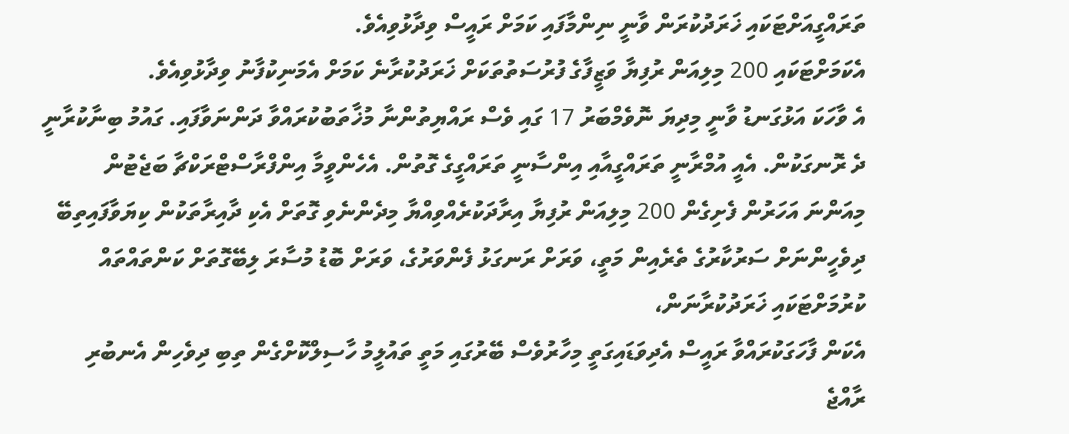ތަރައްގީއަށްޓަކައި ޚަރަދުކުރަން ވާނީ ނިންމާފައި ކަމަށް ރައީސް ވިދާޅުވިއެވެ.
އެކަމަށްޓަކައި 200 މިލިއަން ރުފިޔާ ވަޒީފާގެ ފުރުސަތުތަކަށް ޚަރަދުކުރާނެ ކަމަށް އެމަނިކުފާނު ވިދާޅުވިއެވެ.
އެ ވާހަކަ އަޅުގަނޑު ވާނީ މިދިޔަ ނޮވެމްބަރު 17 ގައި ވެސް ރައްޔިތުންނާ މުޚާތަބުކުރައްވާ ދަންނަވާފައި. ގައުމު ބިނާކުރާނީ ދެ ރޮނގަކުން. އެއީ އުމްރާނީ ތަރައްގީއާއި އިންސާނީ ތަރައްގީގެ ގޮތުން. އެހެންވީމާ އިންފްރާސްޓްރަކްޗާ ބަޖެޓުން މިއަންނަ އަހަރުން ފެށިގެން 200 މިލިއަން ރުފިޔާ އިރާދަކުރެއްވިއްޔާ މިދެންނެވި ގޮތަށް އެކި ދާއިރާތަކުން ކިޔަވާފައިތިބޭ ދިވެހީންނަށް ސަރުކާރުގެ ތެރެއިން މަތީ، ވަރަށް ރަނގަޅު ފެންވަރުގެ، ވަރަށް ބޮޑު މުސާރަ ލިބޭގޮތަށް ކަންތައްތައް ކުރުމަށްޓަކައި ޚަރަދުކުރާނަން،
އެކަން ފާހަގަކުރައްވާ ރައީސް އެދިވަޑައިގަތީ މިހާރުވެސް ބޭރުގައި މަތީ ތައުލީމު ހާސިލްކޮށްގެން ތިބި ދިވެހިން އެނބުރި ރާއްޖެ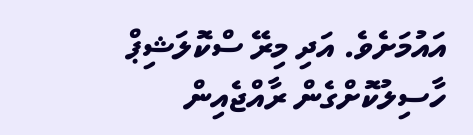އައުމަށެވެ. އަދި މިރޭ ސްކޮލަޝިޕް ހާސިލުކޮށްގެން ރާއްޖެއިން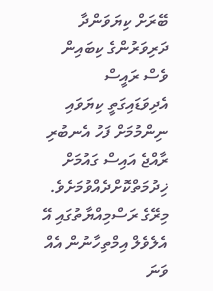ބޭރަށް ކިޔަވަންދާ ދަރިވަރުންގެ ކިބައިން ވެސް ރައީސް އެދިވަޑައިގަތީ ކިޔަވައި ނިންމުމަށް ފަހު އެނބުރި ރާއްޖެ އައިސް ގައުމަށް ޚިދުމަތްކޮށްދެއްވުމަށެވެ.
މިރޭގެ ރަސްމިއްޔާތުގައި އޭ އެލެވެލް އިމްތިހާނުން އެއް ވަނަ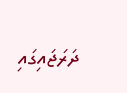ދަރަޖައިގައި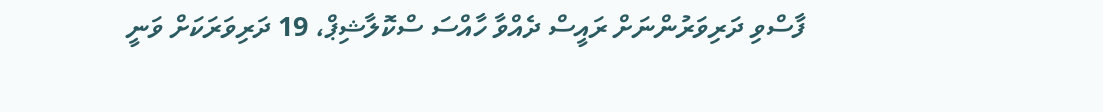ފާސްވި ދަރިވަރުންނަށް ރައީސް ދެއްވާ ހާއްސަ ސްކޮލާޝިޕް، 19 ދަރިވަރަކަށް ވަނީ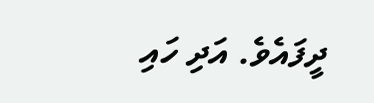ދީފައެވެ. އަދި ހައި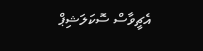އެޗީވާސް ސޮކަލަޝިޕް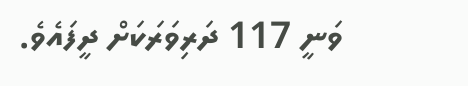ވަނީ 117 ދަރިވަރަކަށް ދީފައެވެ.